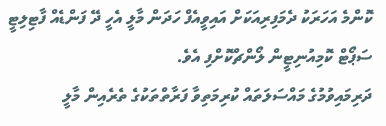ކޮންމެ އަހަރަކު ދެމަފިރިއަކަށް އައިވީއެފް ހަދަން މާލީ އެހީ ދޭ ފަންޑެއް ފާޓިލިޓީ ސަޕޯޓް ކޮމިއުނިޓީން ލޯންޗްކޮށްފި އެވެ.
ދަރިމައިވުމުގެ މައްސަލަތައް ކުރިމަތިވާ ފަރާތްތަކުގެ ތެރެއިން މާލީ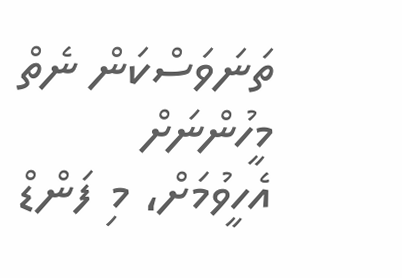ތަނަވަސްކަން ނެތް މީހުންނަށް އެހީވުމަށް، މި ފަންޑް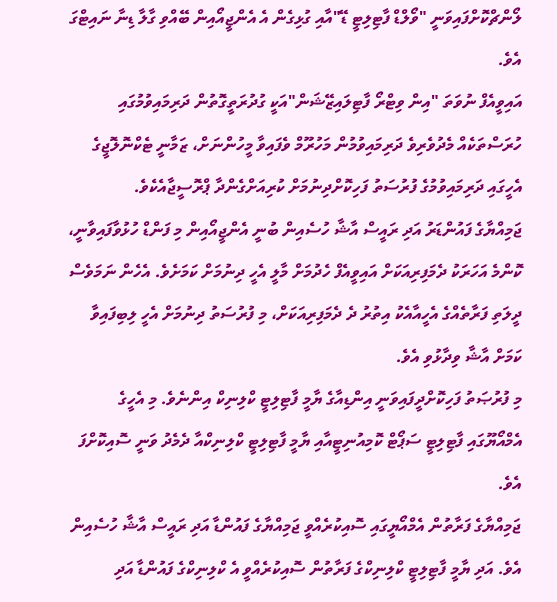ލޯންޗްކޮށްފައިވަނީ "ވޯލްޑް ފާޓިލިޓީ ޑޭ"އާއި ގުޅިގެން އެ އެންޖީއޯއިން ބޭއްވި ގާލާ ޑިނާ ނައިޓްގަ އެވެ.
އައިވީއެފް ނުވަތަ "އިން ވިޓްރޯ ފާޓިލައިޒޭޝަން"އަކީ ގުދުރަތީގޮތުން ދަރިމައިވުމުގައި ހުރަސްތަކެއް މެދުވެރިވެ ދަރިމައިވުމުން މަހުރޫމް ވެފައިވާ މީހުންނަށް، ޒަމާނީ ޓެކްނޮލޮޖީގެ އެހީގައި ދަރިމައިވުމުގެ ފުރުސަތު ފަހިކޮށްދިނުމަށް ކުރިއަށްގެންދާ ޕްރޮސީޖާއެކެވެ.
ޖަމިއްޔާގެ ފައުންޑަރު އަދި ރައީސް އާޝާ ހުސެއިން ބުނީ އެންޖީއޯއިން މި ފަންޑް ހުޅުވާފައިވާނީ، ކޮންމެ އަހަރަކު ދެމަފިރިއަކަށް އައިވީއެފް ހެދުމަށް މާލީ އެހީ ދިނުމަށް ކަމަށެވެ. އެހެން ނަމަވެސް ދީލަތި ފަރާތެއްގެ އެހީއާއެކު އިތުރު ދެ ދެމަފިރިއަކަށް، މި ފުރުސަތު ދިނުމަށް އެހީ ލިބިފައިވާ ކަމަށް އާޝާ ވިދާޅުވި އެވެ.
މި ފުރުޞަތު ފަހިކޮށްދީފައިވަނީ އިންޑިއާގެ ޔާމީ ފާޓިލިޓީ ކްލިނިކް އިންނެވެ. މި އެހީގެ އެމްއޯޔޫގައި ފާޓިލިޓީ ސަޕޯޓް ކޮމިއުނިޓީއާއި ޔާމީ ފާޓިލިޓީ ކްލިނިކްއާ ދެމެދު ވަނީ ސޮއިކޮށްފަ އެވެ.
ޖަމިއްޔާގެ ފަރާތުން އެމްއޯޔީގައި ސޮއިކުރެއްވީ ޖަމިއްޔާގެ ފައުންޑާ އަދި ރައީސް އާޝާ ހުސެއިން އެވެ. އަދި ޔާމީ ފާޓިލިޓީ ކްލިނިކްގެ ފަރާތުން ސޮއިކުރެއްވީ އެ ކްލިނިކްގެ ފައުންޑާ އަދި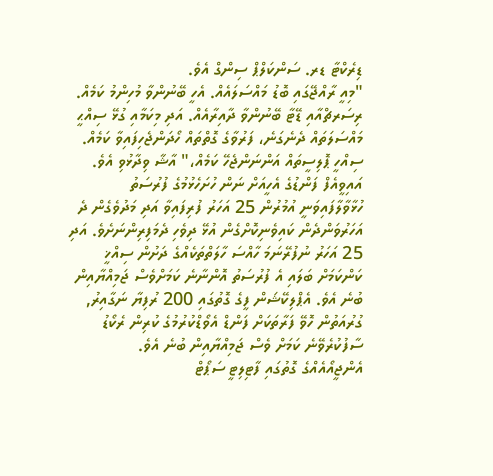ޑިރެކްޓާ ޑރ. ސަންކަލްޕް ސިންގް އެވެ.
"މިއީ ރާއްޖޭގައި ބޮޑު މައްސަލައެއް. އެހީ ބޭނުންވާ މުހިންމު ކަމެއް. ރިސަރޗްއާއި ޑޭޓާ ބޭނުންވާ ދާއިރާއެއް. އަދި މިކަމާއި ގުޅޭ ސިއްޙީ މައްސަލަތައް ދެނެގަނެ، ފަރުވާގެ ގޮތްތައް ހޯދަންޖެހިފައިވާ ކަމެއް. ސިއްހީ ޕޮލިސީތައް އަންނަންޖެހޭ ކަމެއް،" އާޝާ ވިދާޅުވި އެވެ.
އައިވީއެފް ފަންޑުގެ އެހީއަށް ނަން ހުށަހެޅުމުގެ ފުރުސަތު ހުޅާވާލާފައިވަނީ އުމުރުން 25 އަހަރު ފުރިފައިވާ އަދި މަދުވެގެން ދެ އަހަރުވަންދެން ކައިވެނިކޮށްގެން އުޅޭ ދިވެހި ދެމަފިރިންނަށެވެ. އަދި 25 އަހަރު ނުފުރޭނަމަ ހާއްސަ ހާލަތްތަކެއްގެ ދަށުން ސިއްޚީ ކަންކަމަށް ބަލައި އެ ފުރުސަތު އޮންނާނެ ކަމަށްވެސް ޖަމިއްޔާއިން ބުނެ އެވެ. އެޕްލިކޭޝަން ފީގެ ގޮތުގައި 200 ރުފިޔާ ނަގާއިރު, ގުރުއަތުން ހޮވޭ ފަރާތަކަށް ފަންޑް އެވޯޑްކުރުމުގެ ކުރިން ރެކޯޑު ސާފުކުރެވޭނެ ކަމަށް ވެސް ޖަމިއްޔާއިން ބުނެ އެވެ.
އެންޖީއޯއެއްގެ ގޮތުގައި ފާޓިލިޓީ ސަޕޯޓް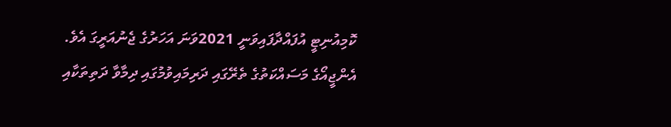ކޮމިއުނިޓީ އުފައްދާފައިވަނީ 2021ވަނަ އަހަރުގެ ޖެނުއަރީގަ އެވެ.
އެންޖީއޯގެ މަސައްކަތުގެ ތެރޭގައި ދަރިމައިވުމުގައި ދިމާވާ ދަތިތަކާއި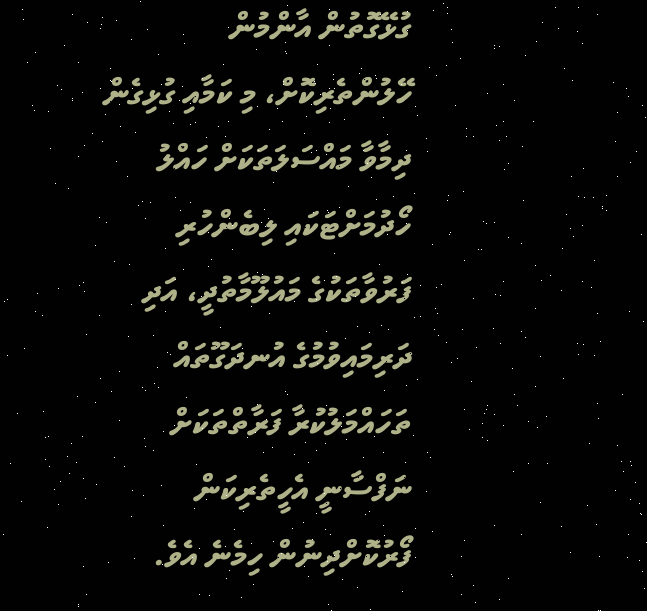ގުޅޭގޮތުން އާންމުން ހޭލުންތެރިކޮށް، މި ކަމާއި ގުޅިގެން ދިމާވާ މައްސަލަތަކަށް ހައްލު ހޯދުމަށްޓަކައި ލިބެންހުރި ފަރުވާތަކުގެ މައުލޫމާތުދީ، އަދި ދަރިމައިވުމުގެ އުނދަގޫތައް ތަހައްމަލުކުރާ ފަރާތްތަކަށް ނަފްސާނީ އެހީތެރިކަން ފޯރުކޮށްދިނުން ހިމެނެ އެވެ.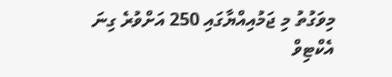މިވަގުތު މި ޖަމުއިއްޔާގައި 250 އަށްވުރެ ގިނަ އެކްޓިވް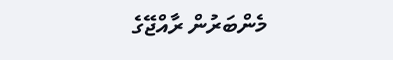މެންބަރުން ރާއްޖޭގެ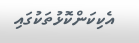އެކިކަންކޮޅުތަކުގައި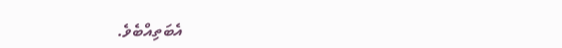އެބަތިއްބެވެ.